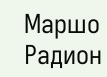Маршо Радион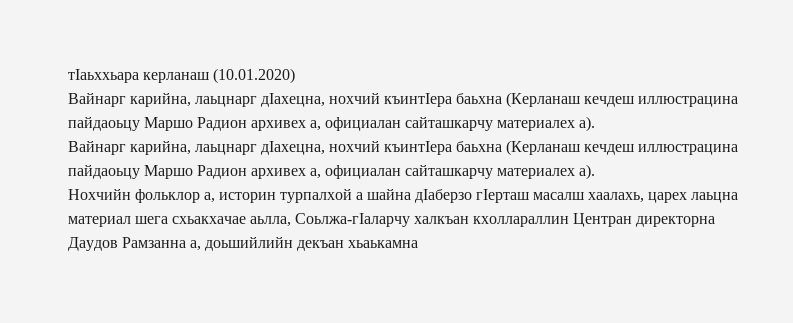тIаьххьара керланаш (10.01.2020)
Вайнарг карийна, лаьцнарг дIахецна, нохчий къинтIера баьхна (Керланаш кечдеш иллюстрацина пайдаоьцу Маршо Радион архивех а, официалан сайташкарчу материалех а).
Вайнарг карийна, лаьцнарг дIахецна, нохчий къинтIера баьхна (Керланаш кечдеш иллюстрацина пайдаоьцу Маршо Радион архивех а, официалан сайташкарчу материалех а).
Нохчийн фольклор а, историн турпалхой а шайна дIаберзо гIерташ масалш хаалахь, царех лаьцна материал шега схьакхачае аьлла, Соьлжа-гIаларчу халкъан кхоллараллин Центран директорна Даудов Рамзанна а, доьшийлийн декъан хьаькамна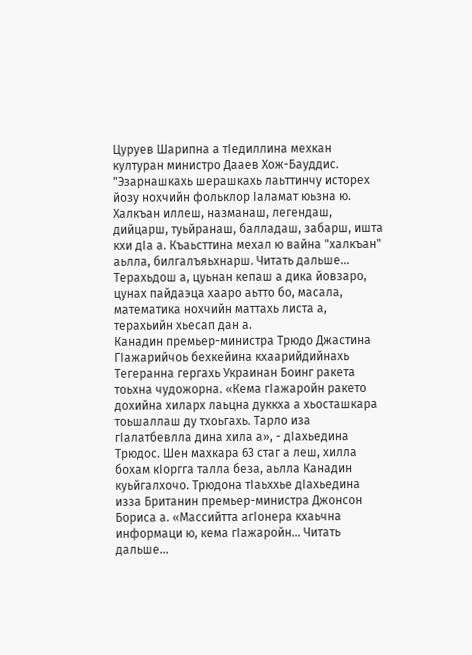Цуруев Шарипна а тIедиллина мехкан културан министро Дааев Хож-Бауддис. "Эзарнашкахь шерашкахь лаьттинчу исторех йозу нохчийн фольклор Iаламат юьзна ю. Халкъан иллеш, назманаш, легендаш, дийцарш, туьйранаш, балладаш, забарш, ишта кхи дIа а. Къаьсттина мехал ю вайна "халкъан" аьлла, билгалъяьхнарш. Читать дальше...
Терахьдош а, цуьнан кепаш а дика йовзаро, цунах пайдаэца хааро аьтто бо, масала, математика нохчийн маттахь листа а, терахьийн хьесап дан а.
Канадин премьер-министра Трюдо Джастина ГIажарийчоь бехкейина кхаарийдийнахь Тегеранна гергахь Украинан Боинг ракета тоьхна чудожорна. «Кема гIажаройн ракето дохийна хиларх лаьцна дуккха а хьосташкара тоьшаллаш ду тхоьгахь. Тарло иза гIалатбевлла дина хила а», - дIахьедина Трюдос. Шен махкара 63 стаг а леш, хилла бохам кIоргга талла беза, аьлла Канадин куьйгалхочо. Трюдона тIаьххье дIахьедина изза Британин премьер-министра Джонсон Бориса а. «Массийтта агIонера кхаьчна информаци ю, кема гIажаройн... Читать дальше...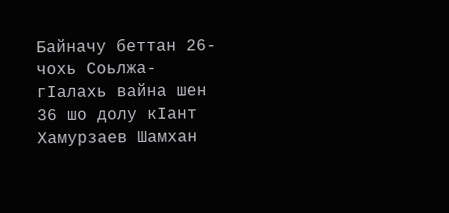Байначу беттан 26-чохь Соьлжа-гIалахь вайна шен 36 шо долу кIант Хамурзаев Шамхан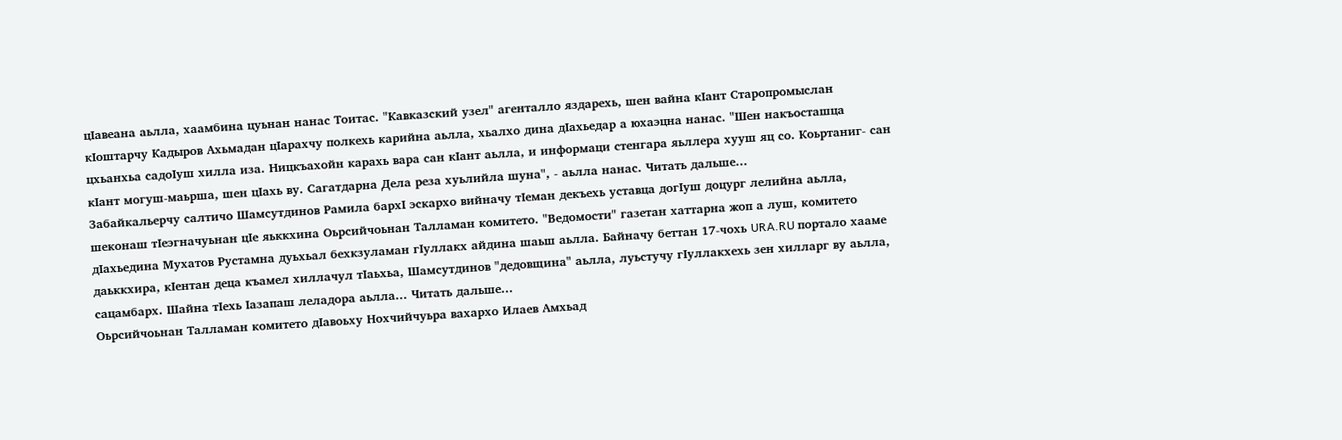цIавеана аьлла, хаамбина цуьнан нанас Тоитас. "Кавказский узел" агенталло яздарехь, шен вайна кIант Старопромыслан кIоштарчу Кадыров Ахьмадан цIарахчу полкехь карийна аьлла, хьалхо дина дIахьедар а юхаэцна нанас. "Шен накъосташца цхьанхьа садоIуш хилла иза. Ницкъахойн карахь вара сан кIант аьлла, и информаци стенгара яьллера хууш яц со. Коьртаниг- сан кIант могуш-маьрша, шен цIахь ву. Сагатдарна Дела реза хуьлийла шуна", - аьлла нанас. Читать дальше...
Забайкальерчу салтичо Шамсутдинов Рамила бархI эскархо вийначу тIеман декъехь уставца догIуш доцург лелийна аьлла, шеконаш тIеэгначуьнан цIе яьккхина Оьрсийчоьнан Талламан комитето. "Ведомости" газетан хаттарна жоп а луш, комитето дIахьедина Мухатов Рустамна дуьхьал бехкзуламан гIуллакх айдина шаьш аьлла. Байначу беттан 17-чохь URA.RU портало хааме даьккхира, кIентан деца къамел хиллачул тIаьхьа, Шамсутдинов "дедовщина" аьлла, луьстучу гIуллакхехь зен хилларг ву аьлла, сацамбарх. Шайна тIехь Iазапаш леладора аьлла... Читать дальше...
Оьрсийчоьнан Талламан комитето дIавоьху Нохчийчуьра вахархо Илаев Амхьад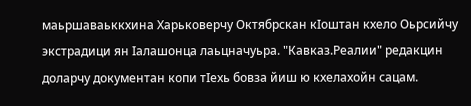маьршаваьккхина Харьковерчу Октябрскан кIоштан кхело Оьрсийчу экстрадици ян Iалашонца лаьцначуьра. "Кавказ.Реалии" редакцин доларчу документан копи тIехь бовза йиш ю кхелахойн сацам.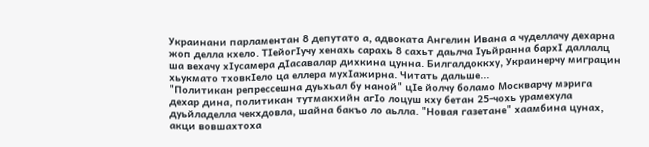Украинани парламентан 8 депутато а, адвоката Ангелин Ивана а чуделлачу дехарна жоп делла кхело. ТIейогIучу хенахь сарахь 8 сахьт даьлча Iуьйранна бархI даллалц ша вехачу хIусамера дIасавалар дихкина цунна. Билгалдоккху, Украинерчу миграцин хьукмато тховкIело ца еллера мухIажирна. Читать дальше...
"Политикан репрессешна дуьхьал бу наной" цIе йолчу боламо Москварчу мэрига дехар дина, политикан тутмакхийн агIо лоцуш кху бетан 25-чохь урамехула дуьйладелла чекхдовла, шайна бакъо ло аьлла. "Новая газетане" хаамбина цунах, акци вовшахтоха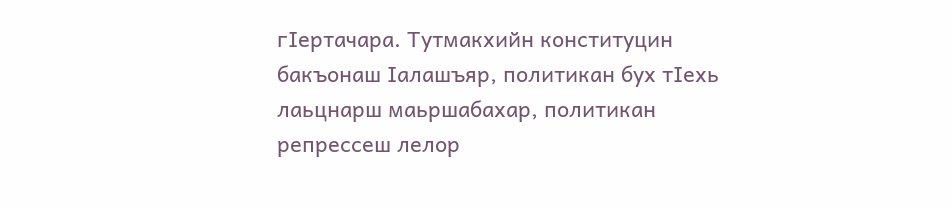гIертачара. Тутмакхийн конституцин бакъонаш Iалашъяр, политикан бух тIехь лаьцнарш маьршабахар, политикан репрессеш лелор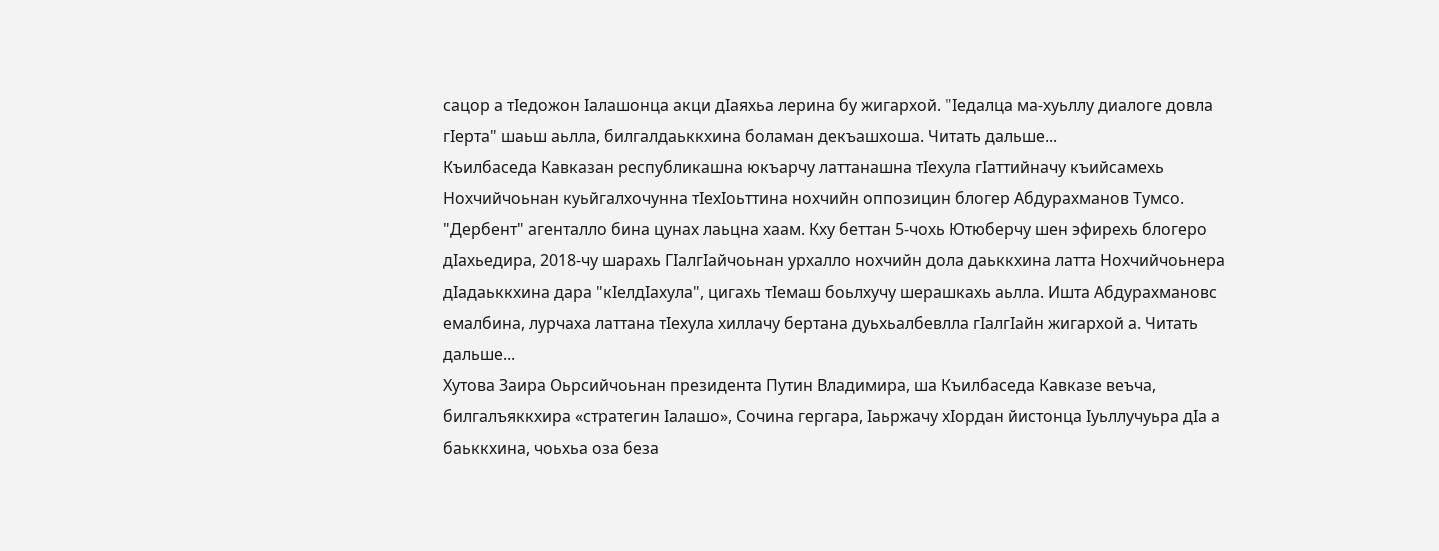сацор а тIедожон Iалашонца акци дIаяхьа лерина бу жигархой. "Iедалца ма-хуьллу диалоге довла гIерта" шаьш аьлла, билгалдаьккхина боламан декъашхоша. Читать дальше...
Къилбаседа Кавказан республикашна юкъарчу латтанашна тIехула гIаттийначу къийсамехь Нохчийчоьнан куьйгалхочунна тIехIоьттина нохчийн оппозицин блогер Абдурахманов Тумсо. "Дербент" агенталло бина цунах лаьцна хаам. Кху беттан 5-чохь Ютюберчу шен эфирехь блогеро дIахьедира, 2018-чу шарахь ГIалгIайчоьнан урхалло нохчийн дола даьккхина латта Нохчийчоьнера дIадаьккхина дара "кIелдIахула", цигахь тIемаш боьлхучу шерашкахь аьлла. Ишта Абдурахмановс емалбина, лурчаха латтана тIехула хиллачу бертана дуьхьалбевлла гIалгIайн жигархой а. Читать дальше...
Хутова Заира Оьрсийчоьнан президента Путин Владимира, ша Къилбаседа Кавказе веъча, билгалъяккхира «стратегин Iалашо», Сочина гергара, Iаьржачу хIордан йистонца Iуьллучуьра дIа а баьккхина, чоьхьа оза беза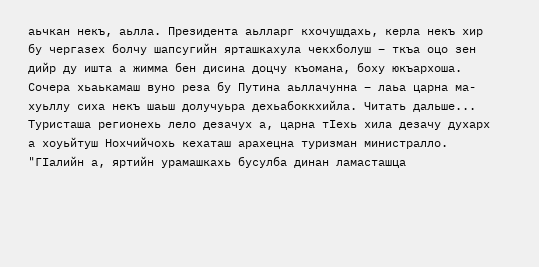аьчкан некъ, аьлла. Президента аьлларг кхочушдахь, керла некъ хир бу чергазех болчу шапсугийн ярташкахула чекхболуш – ткъа оцо зен дийр ду ишта а жимма бен дисина доцчу къомана, боху юкъархоша. Сочера хьаькамаш вуно реза бу Путина аьллачунна – лаьа царна ма-хуьллу сиха некъ шаьш долучуьра дехьабоккхийла. Читать дальше...
Туристаша регионехь лело дезачух а, царна тIехь хила дезачу духарх а хоуьйтуш Нохчийчохь кехаташ арахецна туризман министралло. "ГIалийн а, яртийн урамашкахь бусулба динан ламасташца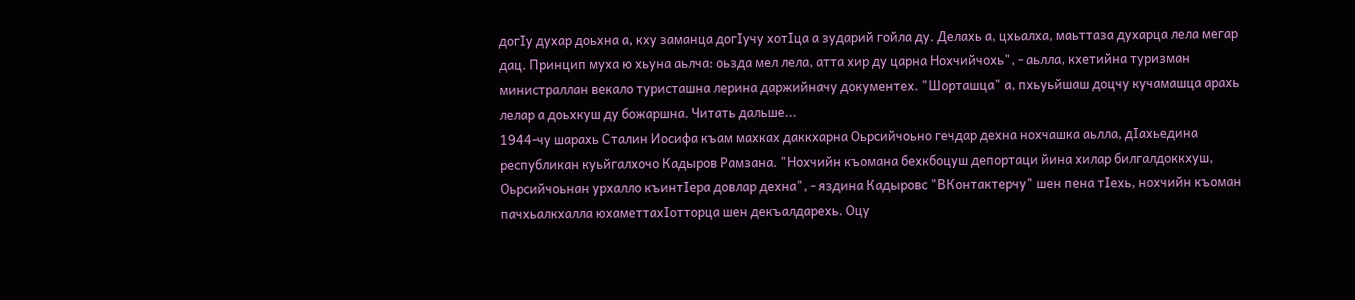догIу духар доьхна а, кху заманца догIучу хотIца а зударий гойла ду. Делахь а, цхьалха, маьттаза духарца лела мегар дац. Принцип муха ю хьуна аьлча: оьзда мел лела, атта хир ду царна Нохчийчохь", - аьлла, кхетийна туризман министраллан векало туристашна лерина даржийначу документех. "Шорташца" а, пхьуьйшаш доцчу кучамашца арахь лелар а доьхкуш ду божаршна. Читать дальше...
1944-чу шарахь Сталин Иосифа къам махках даккхарна Оьрсийчоьно гечдар дехна нохчашка аьлла, дIахьедина республикан куьйгалхочо Кадыров Рамзана. "Нохчийн къомана бехкбоцуш депортаци йина хилар билгалдоккхуш, Оьрсийчоьнан урхалло къинтIера довлар дехна", - яздина Кадыровс "ВКонтактерчу" шен пена тIехь, нохчийн къоман пачхьалкхалла юхаметтахIотторца шен декъалдарехь. Оцу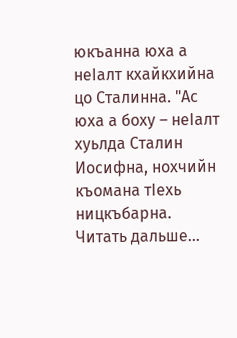юкъанна юха а неIалт кхайкхийна цо Сталинна. "Ас юха а боху – неIалт хуьлда Сталин Иосифна, нохчийн къомана тIехь ницкъбарна. Читать дальше...